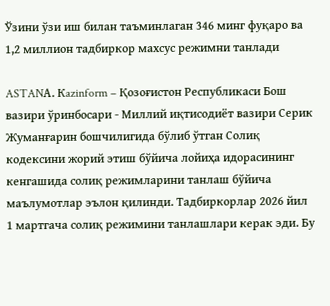Ўзини ўзи иш билан таъминлаган 346 минг фуқаро ва 1,2 миллион тадбиркор махсус режимни танлади

ASTANА. Кazinform – Қозоғистон Республикаси Бош вазири ўринбосари - Миллий иқтисодиёт вазири Серик Жуманғарин бошчилигида бўлиб ўтган Солиқ кодексини жорий этиш бўйича лойиҳа идорасининг кенгашида солиқ режимларини танлаш бўйича маълумотлар эълон қилинди. Тадбиркорлар 2026 йил 1 мартгача солиқ режимини танлашлари керак эди. Бу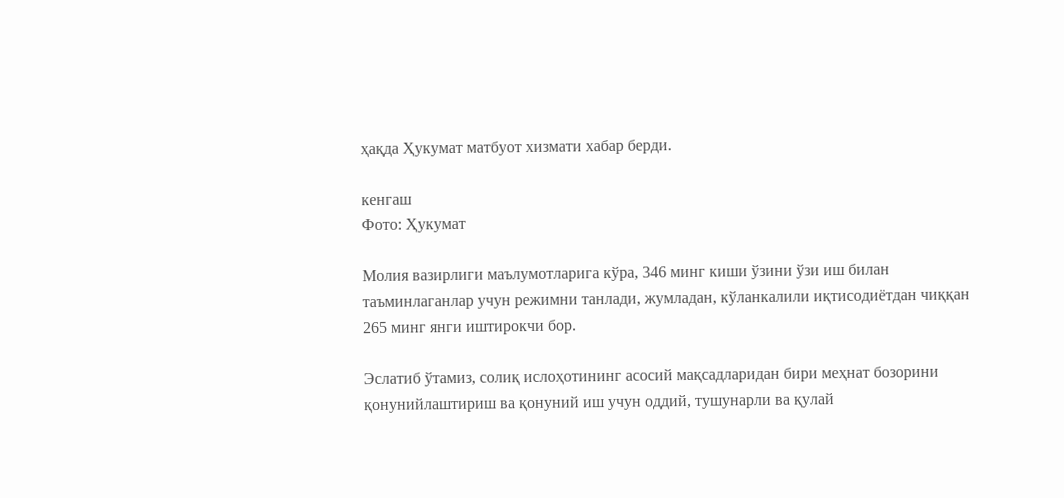ҳақда Ҳукумат матбуот хизмати хабар берди.

кенгаш
Фото: Ҳукумат

Молия вазирлиги маълумотларига кўра, 346 минг киши ўзини ўзи иш билан таъминлаганлар учун режимни танлади, жумладан, кўланкалили иқтисодиётдан чиққан 265 минг янги иштирокчи бор.

Эслатиб ўтамиз, солиқ ислоҳотининг асосий мақсадларидан бири меҳнат бозорини қонунийлаштириш ва қонуний иш учун оддий, тушунарли ва қулай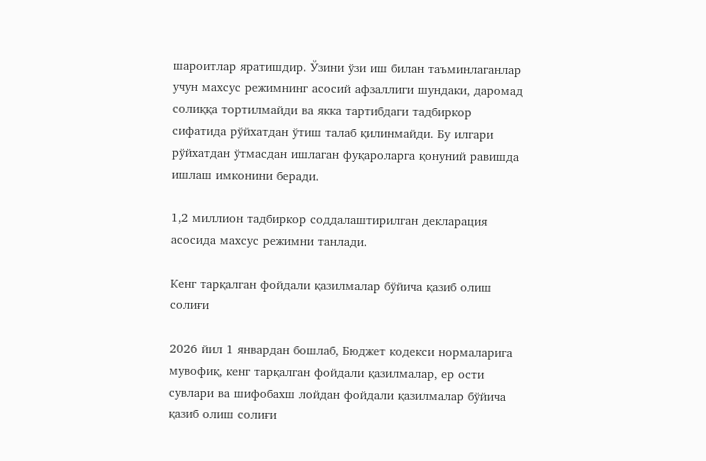шароитлар яратишдир. Ўзини ўзи иш билан таъминлаганлар учун махсус режимнинг асосий афзаллиги шундаки, даромад солиққа тортилмайди ва якка тартибдаги тадбиркор сифатида рўйхатдан ўтиш талаб қилинмайди. Бу илгари рўйхатдан ўтмасдан ишлаган фуқароларга қонуний равишда ишлаш имконини беради.

1,2 миллион тадбиркор соддалаштирилган декларация асосида махсус режимни танлади.

Кенг тарқалган фойдали қазилмалар бўйича қазиб олиш солиғи

2026 йил 1 январдан бошлаб, Бюджет кодекси нормаларига мувофиқ, кенг тарқалган фойдали қазилмалар, ер ости сувлари ва шифобахш лойдан фойдали қазилмалар бўйича қазиб олиш солиғи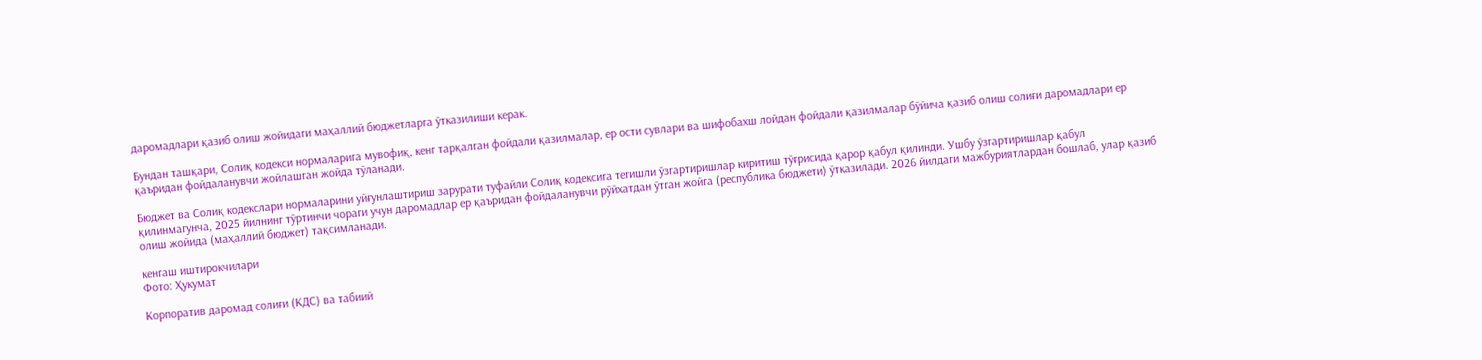даромадлари қазиб олиш жойидаги маҳаллий бюджетларга ўтказилиши керак.

Бундан ташқари, Солиқ кодекси нормаларига мувофиқ, кенг тарқалган фойдали қазилмалар, ер ости сувлари ва шифобахш лойдан фойдали қазилмалар бўйича қазиб олиш солиғи даромадлари ер қаъридан фойдаланувчи жойлашган жойда тўланади.

Бюджет ва Солиқ кодекслари нормаларини уйғунлаштириш зарурати туфайли Солиқ кодексига тегишли ўзгартиришлар киритиш тўғрисида қарор қабул қилинди. Ушбу ўзгартиришлар қабул қилинмагунча, 2025 йилнинг тўртинчи чораги учун даромадлар ер қаъридан фойдаланувчи рўйхатдан ўтган жойга (республика бюджети) ўтказилади. 2026 йилдаги мажбуриятлардан бошлаб, улар қазиб олиш жойида (маҳаллий бюджет) тақсимланади.

кенгаш иштирокчилари
Фото: Ҳукумат

Корпоратив даромад солиғи (КДС) ва табиий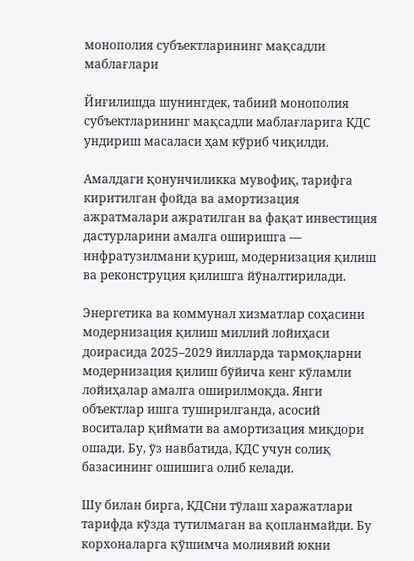монополия субъектларининг мақсадли маблағлари

Йиғилишда шунингдек, табиий монополия субъектларининг мақсадли маблағларига КДС ундириш масаласи ҳам кўриб чиқилди.

Амалдаги қонунчиликка мувофиқ, тарифга киритилган фойда ва амортизация ажратмалари ажратилган ва фақат инвестиция дастурларини амалга оширишга — инфратузилмани қуриш, модернизация қилиш ва реконструция қилишга йўналтирилади.

Энергетика ва коммунал хизматлар соҳасини модернизация қилиш миллий лойиҳаси доирасида 2025–2029 йилларда тармоқларни модернизация қилиш бўйича кенг кўламли лойиҳалар амалга оширилмоқда. Янги объектлар ишга туширилганда, асосий воситалар қиймати ва амортизация миқдори ошади. Бу, ўз навбатида, КДС учун солиқ базасининг ошишига олиб келади.

Шу билан бирга, КДСни тўлаш харажатлари тарифда кўзда тутилмаган ва қопланмайди. Бу корхоналарга қўшимча молиявий юкни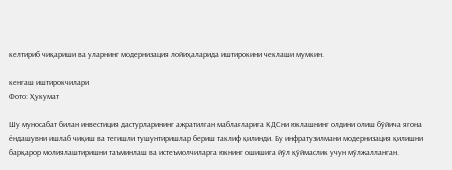келтириб чиқариши ва уларнинг модернизация лойиҳаларида иштирокини чеклаши мумкин.

кенгаш иштирокчилари
Фото: Ҳукумат

Шу муносабат билан инвестиция дастурларининг ажратилган маблағларига КДСни юклашнинг олдини олиш бўйича ягона ёндашувни ишлаб чиқиш ва тегишли тушунтиришлар бериш таклиф қилинди. Бу инфратузилмани модернизация қилишни барқарор молиялаштиришни таъминлаш ва истеъмолчиларга юкнинг ошишига йўл қўймаслик учун мўлжалланган.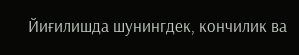Йиғилишда шунингдек, кончилик ва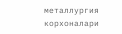металлургия корхоналари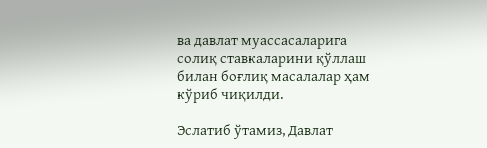ва давлат муассасаларига солиқ ставкаларини қўллаш билан боғлиқ масалалар ҳам кўриб чиқилди.

Эслатиб ўтамиз, Давлат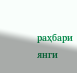раҳбари янги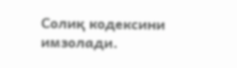Солиқ кодексини имзолади.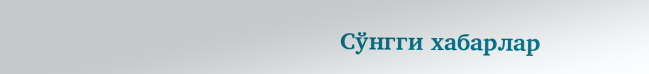Сўнгги хабарлар